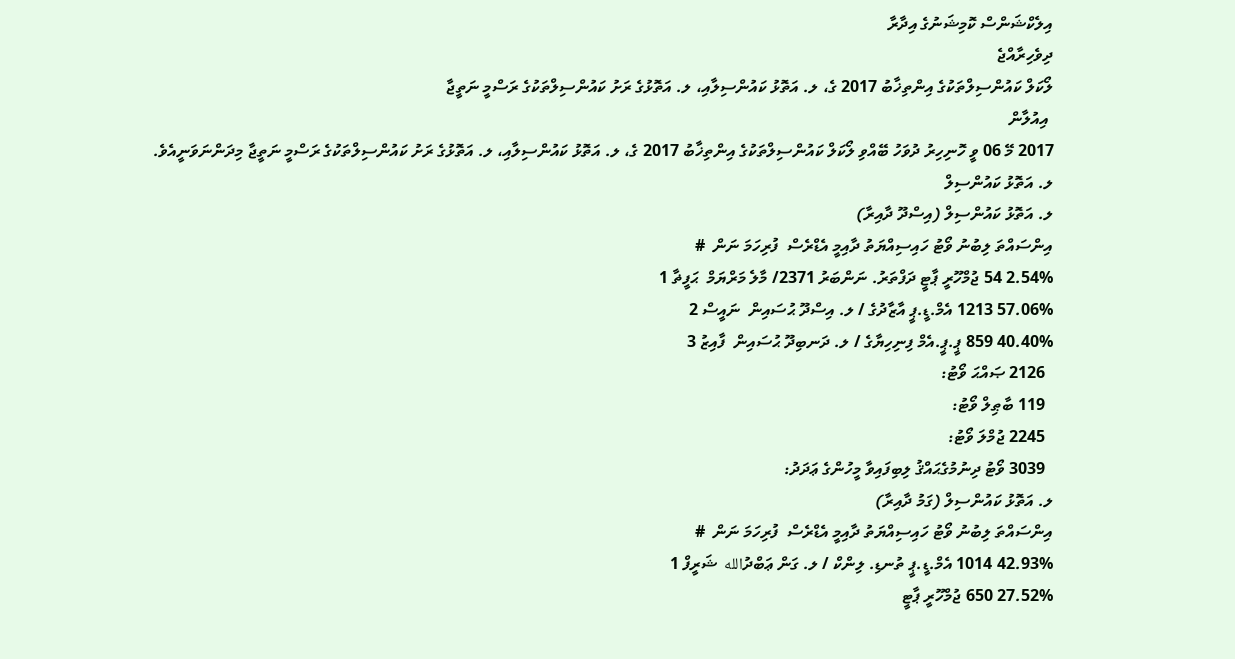އިލެކްޝަންސް ކޮމިޝަނުގެ އިދާރާ
ދިވެހިރާއްޖެ
ލޯކަލް ކައުންސިލްތަކުގެ އިންތިޚާބު 2017 ގެ، ލ. އަތޮޅު ކައުންސިލާއި، ލ. އަތޮޅުގެ ރަށު ކައުންސިލްތަކުގެ ރަސްމީ ނަތީޖާ
 އިއުލާން
2017 މޭ 06 ވީ ހޮނިހިރު ދުވަހު ބޭއްވި ލޯކަލް ކައުންސިލްތަކުގެ އިންތިޚާބު 2017 ގެ، ލ. އަތޮޅު ކައުންސިލާއި، ލ. އަތޮޅުގެ ރަށު ކައުންސިލްތަކުގެ ރަސްމީ ނަތީޖާ މިދަންނަވަނީއެވެ.
ލ. އަތޮޅު ކައުންސިލް
ލ. އަތޮޅު ކައުންސިލް (އިސްދޫ ދާއިރާ)
އިންސައްތަ ލިބުނު ވޯޓު ހައިސިއްޔަތު ދާއިމީ އެޑްރެސް  ފުރިހަމަ ނަން  #
2.54% 54 ޖުމްހޫރީ ޕާޓީ ދަފްތަރު. ނަންބަރު 2371/ މާލެ މަރްޔަމް  ޙަފީޡާ 1
57.06% 1213 އެމް.ޑީ.ޕީ އާޒާދުގެ / ލ. އިސްދޫ ޙުސައިން  ނައީސް 2
40.40% 859 ޕީ.ޕީ.އެމް ފިނިހިޔާގެ / ލ. ދަނބިދޫ ޙުސައިން  ފާއިޒު 3
  2126 ޞައްޙަ ވޯޓު:
  119 ބާޠިލް ވޯޓު:
  2245 ޖުމްލަ ވޯޓު:
  3039 ވޯޓު ދިނުމުގެޙައްޤު ލިބިފައިވާ މީހުންގެ ޢަދަދު:
ލ. އަތޮޅު ކައުންސިލް (ގަމު ދާއިރާ)
އިންސައްތަ ލިބުނު ވޯޓު ހައިސިއްޔަތު ދާއިމީ އެޑްރެސް  ފުރިހަމަ ނަން  #
42.93% 1014 އެމް.ޑީ.ޕީ ތުނޑި. ލިންކް / ލ. ގަން ޢަބްދުالله  ޝަރީފް 1
27.52% 650 ޖުމްހޫރީ ޕާޓީ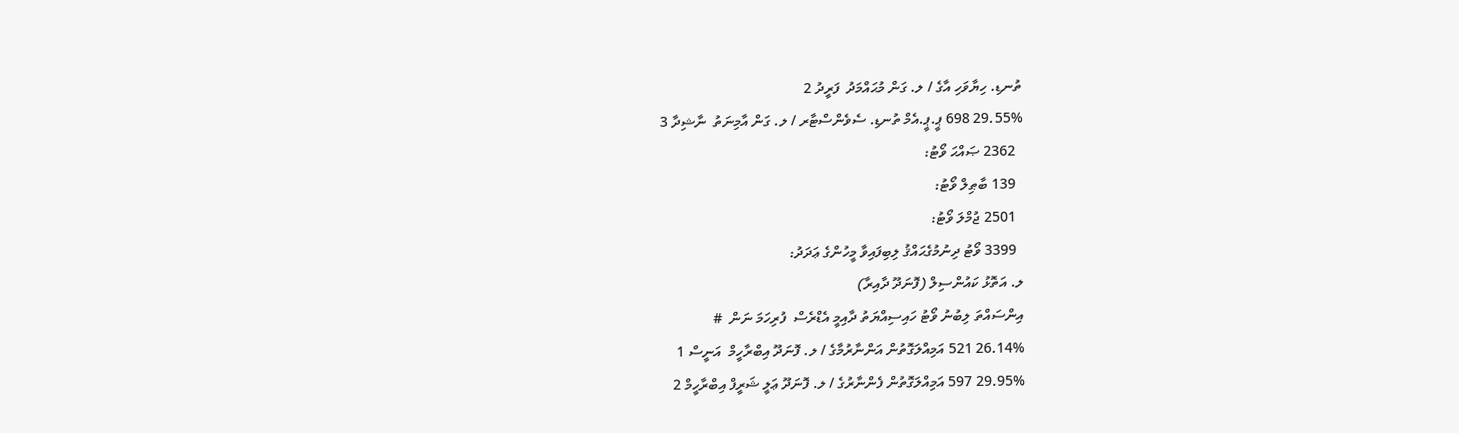ތުނޑި. ހިޔާވަހި އާގެ / ލ. ގަން މުޙައްމަދު  ފަރީދު 2
29.55% 698 ޕީ.ޕީ.އެމް ތުނޑި. ސެވެންސްޓާރ / ލ. ގަން އާމިނަތު  ނާޝިދާ 3
  2362 ޞައްޙަ ވޯޓު:
  139 ބާޠިލް ވޯޓު:
  2501 ޖުމްލަ ވޯޓު:
  3399 ވޯޓު ދިނުމުގެޙައްޤު ލިބިފައިވާ މީހުންގެ ޢަދަދު:
ލ. އަތޮޅު ކައުންސިލް (ފޮނަދޫ ދާއިރާ)
އިންސައްތަ ލިބުނު ވޯޓު ހައިސިއްޔަތު ދާއިމީ އެޑްރެސް  ފުރިހަމަ ނަން  #
26.14% 521 އަމިއްލަގޮތުން އަންނާރުމާގެ / ލ. ފޮނަދޫ އިބްރާހީމް  އަނީސް 1
29.95% 597 އަމިއްލަގޮތުން ފެންނާރުގެ / ލ. ފޮނަދޫ ޢަލީ ޝަރީފް އިބްރާހީމް 2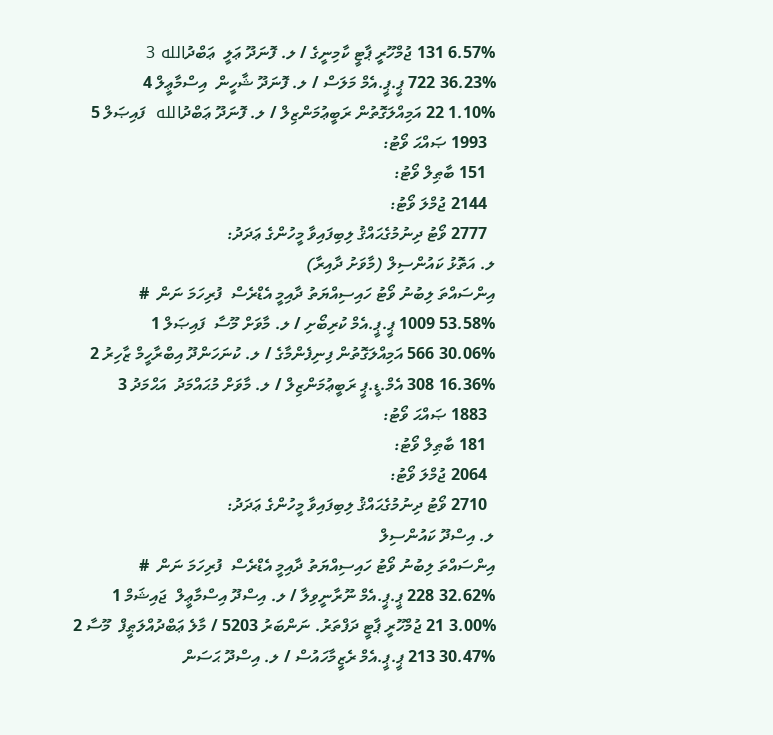6.57% 131 ޖުމްހޫރީ ޕާޓީ ކާމިނީގެ / ލ. ފޮނަދޫ ޢަލީ  ޢަބްދުالله 3
36.23% 722 ޕީ.ޕީ.އެމް މަލަސް / ލ. ފޮނަދޫ ޝާހީން  އިސްމާޢީލް 4
1.10% 22 އަމިއްލަގޮތުން ރަބީޢުމަންޒިލް / ލ. ފޮނަދޫ ޢަބްދުالله  ފައިޞަލް 5
  1993 ޞައްޙަ ވޯޓު:
  151 ބާޠިލް ވޯޓު:
  2144 ޖުމްލަ ވޯޓު:
  2777 ވޯޓު ދިނުމުގެޙައްޤު ލިބިފައިވާ މީހުންގެ ޢަދަދު:
ލ. އަތޮޅު ކައުންސިލް (މާވަށު ދާއިރާ)
އިންސައްތަ ލިބުނު ވޯޓު ހައިސިއްޔަތު ދާއިމީ އެޑްރެސް  ފުރިހަމަ ނަން  #
53.58% 1009 ޕީ.ޕީ.އެމް ކުރިބޯށި / ލ. މާވަށް މޫސާ  ފައިޞަލް 1
30.06% 566 އަމިއްލަގޮތުން ފިނިފެންމާގެ / ލ. ކުނަހަންދޫ އިބްރާހީމް ޒާހިރު 2
16.36% 308 އެމް.ޑީ.ޕީ ރަބީޢުމަންޒިލް / ލ. މާވަށް މުޙައްމަދު  އަޙްމަދު 3
  1883 ޞައްޙަ ވޯޓު:
  181 ބާޠިލް ވޯޓު:
  2064 ޖުމްލަ ވޯޓު:
  2710 ވޯޓު ދިނުމުގެޙައްޤު ލިބިފައިވާ މީހުންގެ ޢަދަދު:
ލ. އިސްދޫ ކައުންސިލް
އިންސައްތަ ލިބުނު ވޯޓު ހައިސިއްޔަތު ދާއިމީ އެޑްރެސް  ފުރިހަމަ ނަން  #
32.62% 228 ޕީ.ޕީ.އެމް ނޫރާނީވިލާ / ލ. އިސްދޫ އިސްމާޢީލް  ޖައިޝަމް 1
3.00% 21 ޖުމްހޫރީ ޕާޓީ ދަފްތަރު. ނަންބަރު 5203 / މާލެ ޢަބްދުއްލަޠީފް  މޫސާ 2
30.47% 213 ޕީ.ޕީ.އެމް ރެޒީމާހައުސް / ލ. އިސްދޫ ޙަސަން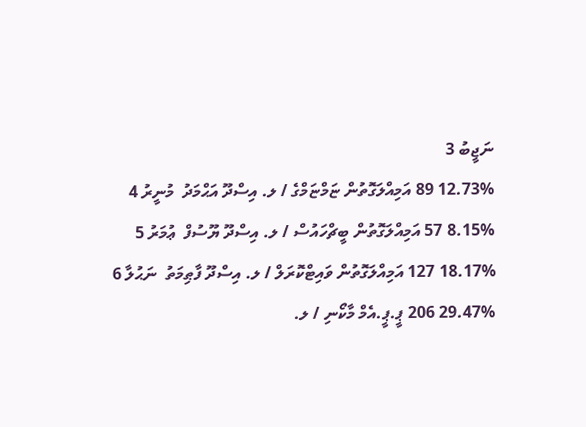ނަޖީބު 3
12.73% 89 އަމިއްލަގޮތުން ޏަމްޏަމްގެ / ލ. އިސްދޫ އަޙްމަދު  މުނީރު 4
8.15% 57 އަމިއްލަގޮތުން ބީޗްހައުސް / ލ. އިސްދޫ ޔޫސުފް  ޢުމަރު 5
18.17% 127 އަމިއްލަގޮތުން ވައިޓްކޮރަލް / ލ. އިސްދޫ ފާޠިމަތު  ނަޙުލާ 6
29.47% 206 ޕީ.ޕީ.އެމް މާކޯނި / ލ.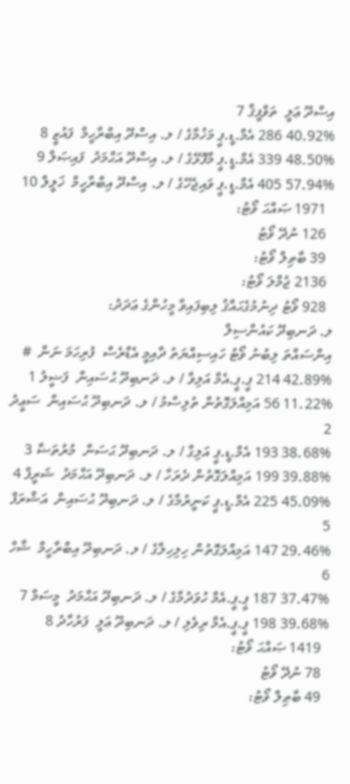އިސްދޫ ޢަލީ  ތަވްފީޤް 7
40.92% 286 އެމް.ޑީ.ޕީ މަޚުމާގެ / ލ. އިސްދޫ އިބްރާހީމް  ފައުޒީ 8
48.50% 339 އެމް.ޑީ.ޕީ މާފޮޅޭގެ / ލ. އިސްދޫ އަޙްމަދު  ފައިޞަލް 9
57.94% 405 އެމް.ޑީ.ޕީ ވައިޖެހޭގެ / ލ. އިސްދޫ އިބްރާހީމް  ޚަލީލް 10
  1971 ޞައްޙަ ވޯޓު:
  126 ނުދޭ ވޯޓު
  39 ބާޠިލް ވޯޓު:
  2136 ޖުމްލަ ވޯޓު:
  928 ވޯޓު ދިނުމުގެޙައްޤު ލިބިފައިވާ މީހުންގެ ޢަދަދު:
ލ. ދަނބިދޫ ކައުންސިލް
އިންސައްތަ ލިބުނު ވޯޓު ހައިސިއްޔަތު ދާއިމީ އެޑްރެސް  ފުރިހަމަ ނަން  #
42.89% 214 ޕީ.ޕީ.އެމް އަލިވާ / ލ. ދަނބިދޫ ޙުސައިން  ފަޟީލު 1
11.22% 56 އަމިއްލަގޮތުން ތުލިސްމު / ލ. ދަނބިދޫ ޙުސައިން  ސަޢީދު 2
38.68% 193 އެމް.ޑީ.ޕީ އަލިގާ / ލ. ދަނބިދޫ ޙަސަން  މުރުތަޟާ 3
39.88% 199 އަމިއްލަގޮތުން ދެރަހާ / ލ. ދަނބިދޫ އަޙްމަދު  ޝަރީފް 4
45.09% 225 އެމް.ޑީ.ޕީ ކަނީރުމާގެ / ލ. ދަނބިދޫ ޙުސައިން  އަޝްރަފް 5
29.46% 147 އަމިއްލަގޮތުން ހިލިހިލާގެ / ލ. ދަނބިދޫ އިބްރާހީމް  ޝާހް 6
37.47% 187 ޕީ.ޕީ.އެމް ހުވަދުމާގެ / ލ. ދަނބިދޫ އަޙްމަދު  މީސަމް 7
39.68% 198 ޕީ.ޕީ.އެމް ރިވެލި / ލ. ދަނބިދޫ ޢަލީ  ފަރުހާދު 8
  1419 ޞައްޙަ ވޯޓު:
  78 ނުދޭ ވޯޓު
  49 ބާޠިލް ވޯޓު: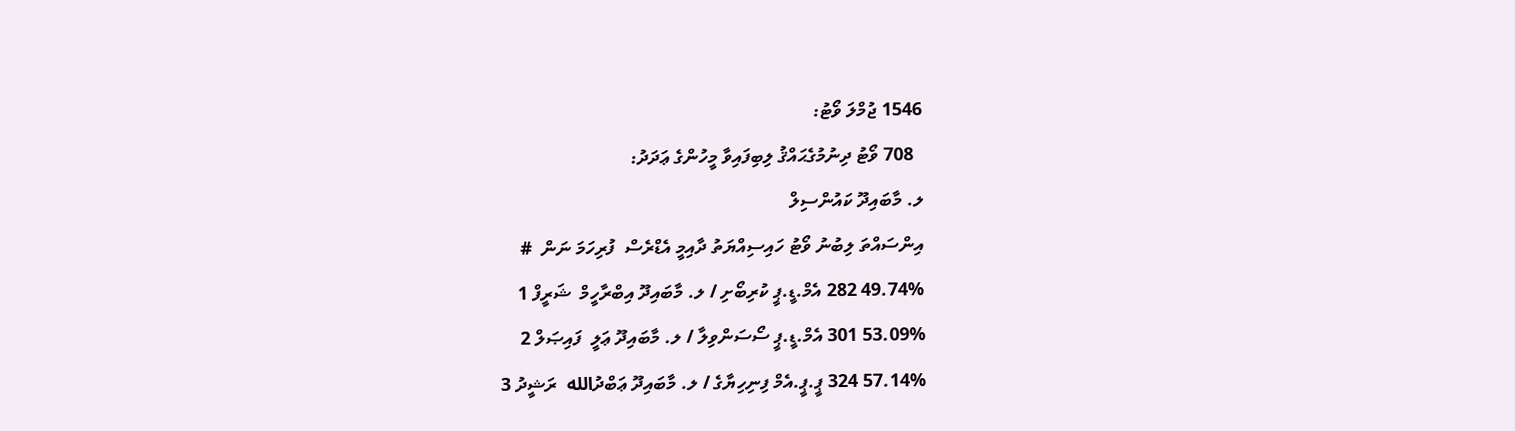1546 ޖުމްލަ ވޯޓު:
  708 ވޯޓު ދިނުމުގެޙައްޤު ލިބިފައިވާ މީހުންގެ ޢަދަދު:
ލ. މާބައިދޫ ކައުންސިލް
އިންސައްތަ ލިބުނު ވޯޓު ހައިސިއްޔަތު ދާއިމީ އެޑްރެސް  ފުރިހަމަ ނަން  #
49.74% 282 އެމް.ޑީ.ޕީ ކުރިބޯށި / ލ. މާބައިދޫ އިބްރާހީމް  ޝަރީފް 1
53.09% 301 އެމް.ޑީ.ޕީ ސޯސަންވިލާ / ލ. މާބައިދޫ ޢަލީ  ފައިޞަލް 2
57.14% 324 ޕީ.ޕީ.އެމް ފިނިހިޔާގެ / ލ. މާބައިދޫ ޢަބްދުالله  ރަޝީދު 3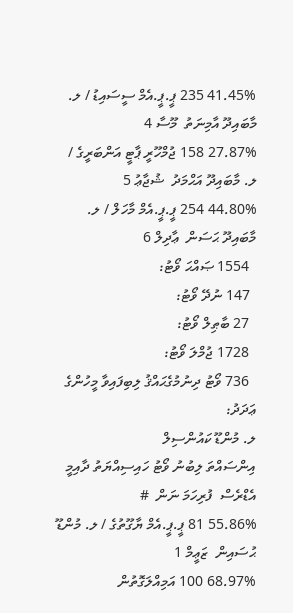41.45% 235 ޕީ.ޕީ.އެމް ސީސައިޑު / ލ. މާބައިދޫ އާމިނަތު  މޫސާ 4
27.87% 158 ޖުމްހޫރީ ޕާޓީ އަންބަރީގެ / ލ. މާބައިދޫ އަޙްމަދު  ޝުޖާޢު 5
44.80% 254 ޕީ.ޕީ.އެމް މާހަލް / ލ. މާބައިދޫ ޙަސަން  ޢާދިލް 6
  1554 ޞައްޙަ ވޯޓު:
  147 ނުދޭ ވޯޓު:
  27 ބާޠިލް ވޯޓު:
  1728 ޖުމްލަ ވޯޓު:
  736 ވޯޓު ދިނުމުގެޙައްޤު ލިބިފައިވާ މީހުންގެ ޢަދަދު:
ލ. މުންޑޫ ކައުންސިލް
އިންސައްތަ ލިބުނު ވޯޓު ހައިސިއްޔަތު ދާއިމީ އެޑްރެސް  ފުރިހަމަ ނަން  #
55.86% 81 ޕީ.ޕީ.އެމް ޔާގޫތުގެ / ލ. މުންޑޫ ޙުސައިން  ޒަޢީމް 1
68.97% 100 އަމިއްލަގޮތުން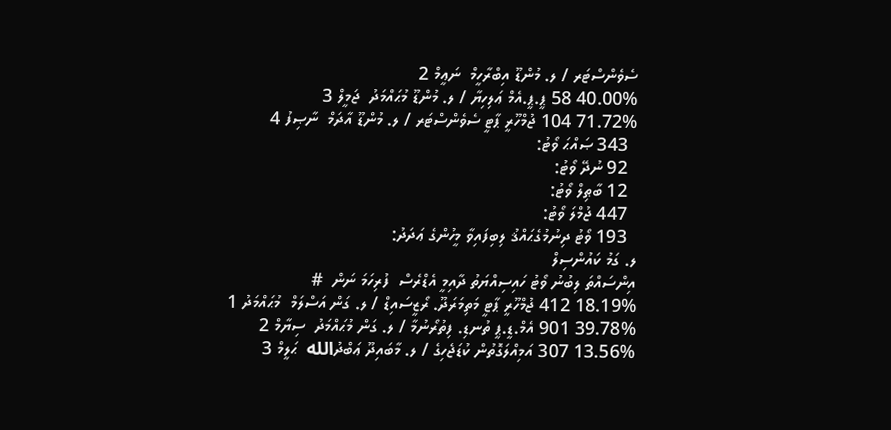ސެވެންސްޓަރ / ލ. މުންޑޫ އިބްރާހީމް  ނަޢީމް 2
40.00% 58 ޕީ.ޕީ.އެމް ޢަލިހިޔާ / ލ. މުންޑޫ މުޙައްމަދު  ޖަމީލް 3
71.72% 104 ޖުމްހޫރީ ޕާޓީ ސެވެންސްޓަރ / ލ. މުންޑޫ އާދަމް  ނާޞިފު 4
  343 ޞައްޙަ ވޯޓު:
  92 ނުދޭ ވޯޓު:
  12 ބާޠިލް ވޯޓު:
  447 ޖުމްލަ ވޯޓު:
  193 ވޯޓު ދިނުމުގެޙައްޤު ލިބިފައިވާ މީހުންގެ ޢަދަދު:
ލ. ގަމު ކައުންސިލް
އިންސައްތަ ލިބުނު ވޯޓު ހައިސިއްޔަތު ދާއިމީ އެޑްރެސް  ފުރިހަމަ ނަން  #
18.19% 412 ޖުމްހޫރީ ޕާޓީ މަތިމަރަދޫ. ރޯޒީސައިޑް / ލ. ގަން އަސްލަމް  މުޙައްމަދު 1
39.78% 901 އެމް.ޑީ.ޕީ ތުނޑި. ފިތުރޯނުމާ / ލ. ގަން މުޙައްމަދު  ސިޔާމް 2
13.56% 307 އަމިއްލަގޮތުން ކުޑަޖެހިގެ / ލ. މާބައިދޫ ޢަބްދުالله  ޙަލީމް 3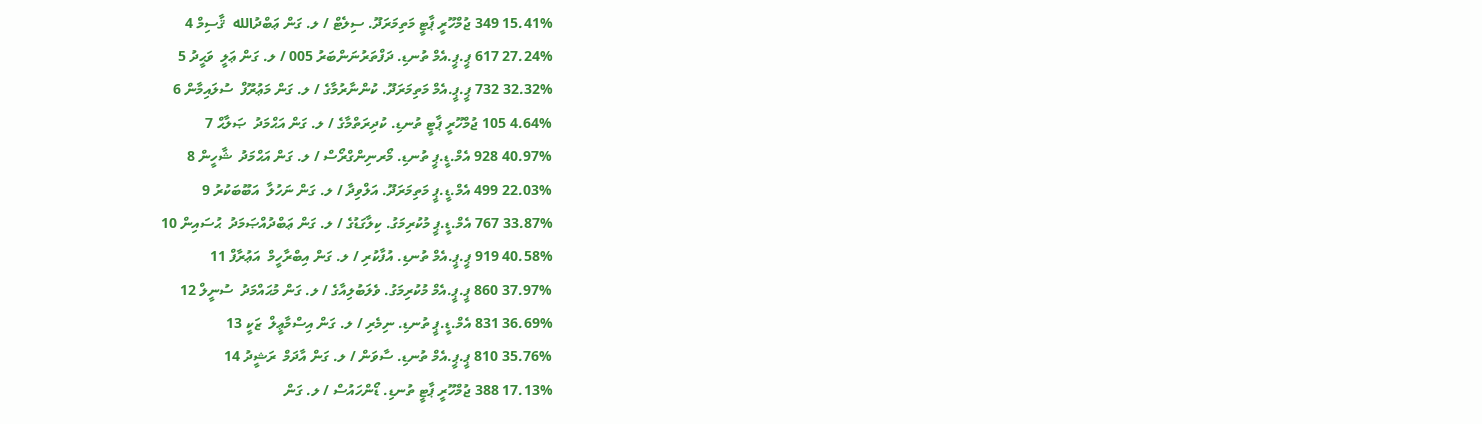15.41% 349 ޖުމްހޫރީ ޕާޓީ މަތިމަރަދޫ. ސިލެޓް / ލ. ގަން ޢަބްދުالله  ޤާސިމް 4
27.24% 617 ޕީ.ޕީ.އެމް ތުނޑި. ދަފްތަރުނަންބަރު 005 / ލ. ގަން ޢަލީ  ވަޙީދު 5
32.32% 732 ޕީ.ޕީ.އެމް މަތިމަރަދޫ. ކުންނާރުމާގެ / ލ. ގަން މަޢުރޫފް  ސުލައިމާން 6
4.64% 105 ޖުމްހޫރީ ޕާޓީ ތުނޑި. ކުދިރަތްމާގެ / ލ. ގަން އަޙްމަދު  ޞަލާޙް 7
40.97% 928 އެމް.ޑީ.ޕީ ތުނޑި. މޯރނިންގްރޯސް / ލ. ގަން އަޙްމަދު  ޝާހީން 8
22.03% 499 އެމް.ޑީ.ޕީ މަތިމަރަދޫ. އަލްވިދާ / ލ. ގަން ނަހުލާ  އަބޫބަކުރު 9
33.87% 767 އެމް.ޑީ.ޕީ މުކުރިމަގު. ކިލާގަޑުގެ / ލ. ގަން ޢަބްދުއްޞަމަދު  ޙުސައިން 10
40.58% 919 ޕީ.ޕީ.އެމް ތުނޑި. އުފާކުރި / ލ. ގަން އިބްރާހީމް  އަޢުރާފް 11
37.97% 860 ޕީ.ޕީ.އެމް މުކުރިމަގު. ވެލަބުލިއާގެ / ލ. ގަން މުޙައްމަދު  ސުނީލް 12
36.69% 831 އެމް.ޑީ.ޕީ ތުނޑި. ނިމެރި / ލ. ގަން އިސްމާޢީލް  ޒަކީ 13
35.76% 810 ޕީ.ޕީ.އެމް ތުނޑި. ސާވަން / ލ. ގަން އާދަމް  ރަޝީދު 14
17.13% 388 ޖުމްހޫރީ ޕާޓީ ތުނޑި. ޑޯންހައުސް / ލ. ގަން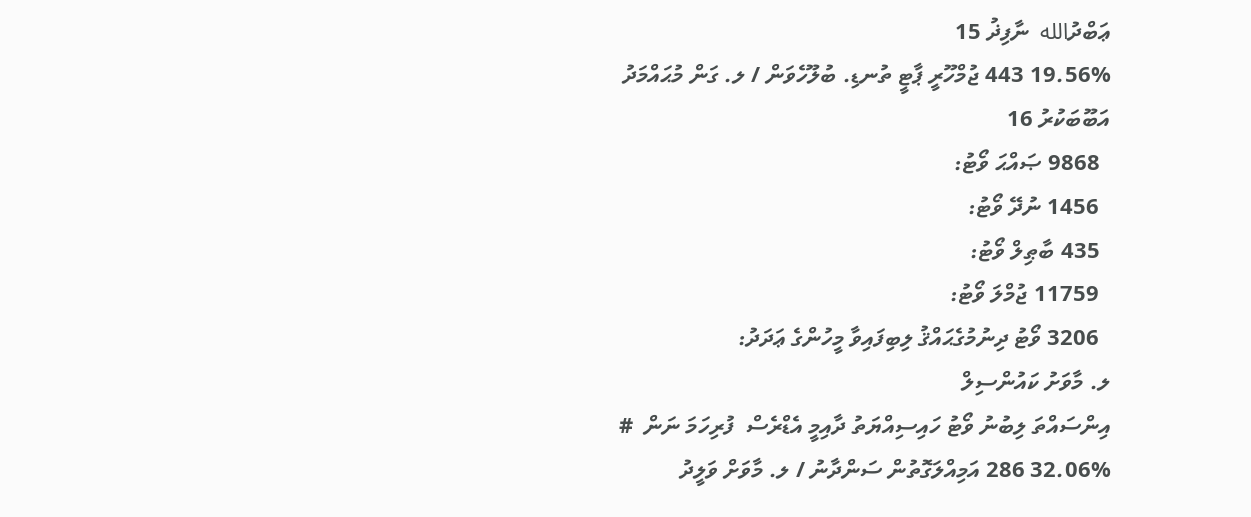ޢަބްދުالله  ނާފިޛު 15
19.56% 443 ޖުމްހޫރީ ޕާޓީ ތުނޑި. ބުލޫހެވަން / ލ. ގަން މުޙައްމަދު  އަބޫބަކުރު 16
  9868 ޞައްޙަ ވޯޓު:
  1456 ނުދޭ ވޯޓު:
  435 ބާޠިލް ވޯޓު:
  11759 ޖުމްލަ ވޯޓު:
  3206 ވޯޓު ދިނުމުގެޙައްޤު ލިބިފައިވާ މީހުންގެ ޢަދަދު:
ލ. މާވަށު ކައުންސިލް
އިންސައްތަ ލިބުނު ވޯޓު ހައިސިއްޔަތު ދާއިމީ އެޑްރެސް  ފުރިހަމަ ނަން  #
32.06% 286 އަމިއްލަގޮތުން ސަންދާނު / ލ. މާވަށް ވަލީދު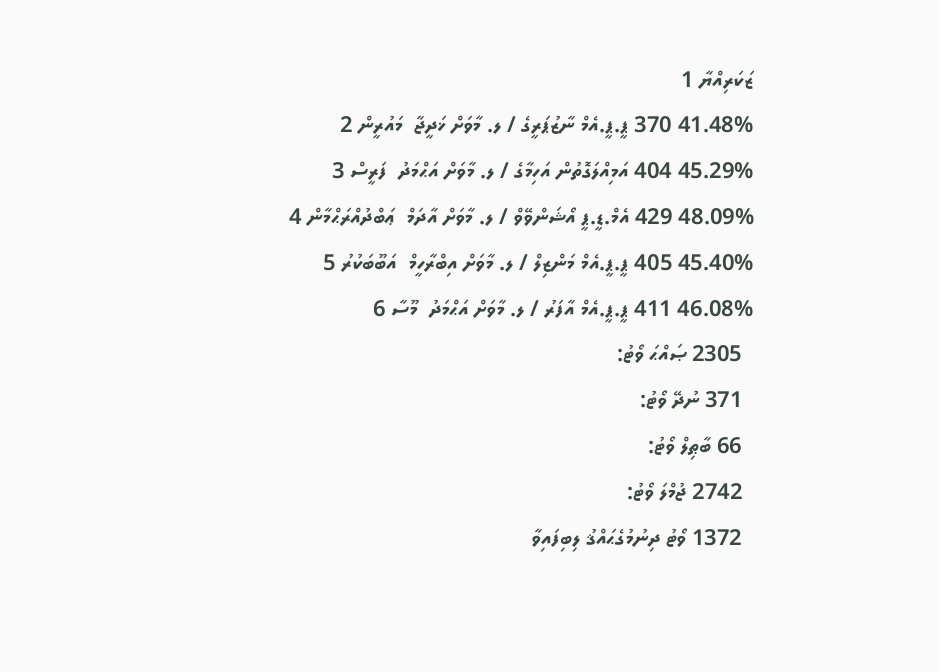ޒަކަރިއްޔާ 1
41.48% 370 ޕީ.ޕީ.އެމް ނާޒުޕަރީގެ / ލ. މާވަށް ޚަދީޖާ  މައުރީން 2
45.29% 404 އަމިއްލަގޮތުން އަހިމާގެ / ލ. މާވަށް އަޙްމަދު  ފަރީސް 3
48.09% 429 އެމް.ޑީ.ޕީ އޯޝަންވޭވް / ލ. މާވަށް އާދަމް  ޢަބްދުއްރަޙްމާން 4
45.40% 405 ޕީ.ޕީ.އެމް މަންޒިލް / ލ. މާވަށް އިބްރާހީމް  އަބޫބަކުރު 5
46.08% 411 ޕީ.ޕީ.އެމް އާފަރު / ލ. މާވަށް އަޙްމަދު  މޫސާ 6
  2305 ޞައްޙަ ވޯޓު:
  371 ނުދޭ ވޯޓު:
  66 ބާޠިލް ވޯޓު:
  2742 ޖުމްލަ ވޯޓު:
  1372 ވޯޓު ދިނުމުގެޙައްޤު ލިބިފައިވާ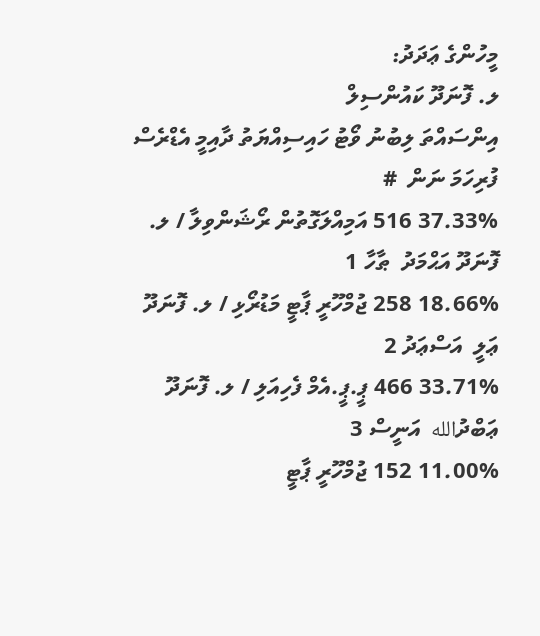މީހުންގެ ޢަދަދު:
ލ. ފޮނަދޫ ކައުންސިލް
އިންސައްތަ ލިބުނު ވޯޓު ހައިސިއްޔަތު ދާއިމީ އެޑްރެސް  ފުރިހަމަ ނަން  #
37.33% 516 އަމިއްލަގޮތުން ރޯޝަންވިލާ / ލ. ފޮނަދޫ އަޙްމަދު  ޠާހާ 1
18.66% 258 ޖުމްހޫރީ ޕާޓީ މަޑުރޯޅި / ލ. ފޮނަދޫ ޢަލީ  އަސްޢަދު 2
33.71% 466 ޕީ.ޕީ.އެމް ފެހިއަލި / ލ. ފޮނަދޫ ޢަބްދުالله  އަނީސް 3
11.00% 152 ޖުމްހޫރީ ޕާޓީ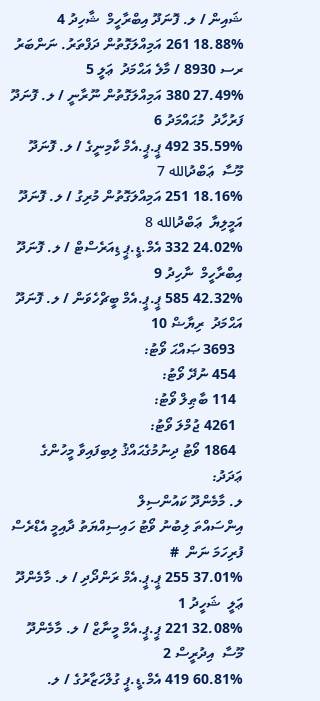ޝައިން / ލ. ފޮނަދޫ އިބްރާހީމް  ޝާހިދު 4
18.88% 261 އަމިއްލަގޮތުން ދަފްތަރު. ނަންބަރު ރސ 8930 / މާލެ އަޙްމަދު  ޢަލީ 5
27.49% 380 އަމިއްލަގޮތުން ނޫރާނީ / ލ. ފޮނަދޫ ފަރުހާދު  މުޙައްމަދު 6
35.59% 492 ޕީ.ޕީ.އެމް ކާމިނީގެ / ލ. ފޮނަދޫ މޫސާ  ޢަބްދުالله 7
18.16% 251 އަމިއްލަގޮތުން މުރިގު / ލ. ފޮނަދޫ އަމީލިޔާ  ޢަބްދުالله 8
24.02% 332 އެމް.ޑީ.ޕީ ޑިއަރެސްޓް / ލ. ފޮނަދޫ އިބްރާހީމް  ނާހިދު 9
42.32% 585 ޕީ.ޕީ.އެމް ބީޗްހެވަން / ލ. ފޮނަދޫ އަޙްމަދު  ރިޔާޟް 10
  3693 ޞައްޙަ ވޯޓު:
  454 ނުދޭ ވޯޓު:
  114 ބާޠިލް ވޯޓު:
  4261 ޖުމްލަ ވޯޓު:
  1864 ވޯޓު ދިނުމުގެޙައްޤު ލިބިފައިވާ މީހުންގެ ޢަދަދު:
ލ. މާމެންދޫ ކައުންސިލް
އިންސައްތަ ލިބުނު ވޯޓު ހައިސިއްޔަތު ދާއިމީ އެޑްރެސް  ފުރިހަމަ ނަން  #
37.01% 255 ޕީ.ޕީ.އެމް ރަންދޯދި / ލ. މާމެންދޫ ޢަލީ  ޝަހީދު 1
32.08% 221 ޕީ.ޕީ.އެމް މީނާޒް / ލ. މާމެންދޫ މޫސާ  އިދުރީސް 2
60.81% 419 އެމް.ޑީ.ޕީ ގުލްހަޒާރުގެ / ލ.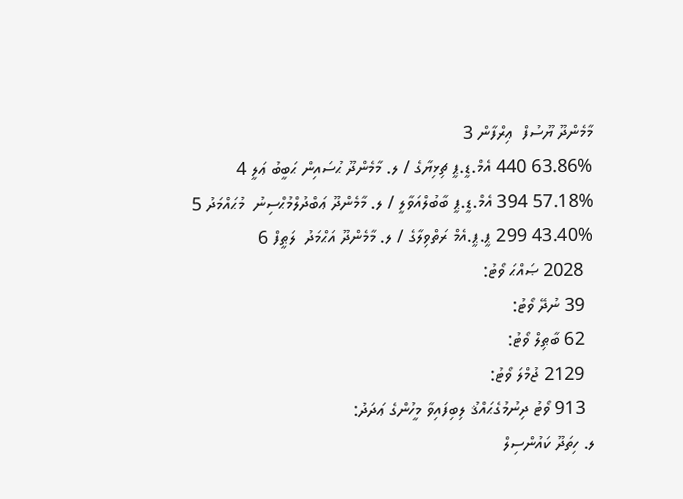މާމެންދޫ ޔޫސުފް  ޢިރްފާން 3
63.86% 440 އެމް.ޑީ.ޕީ ޗިޅިޔާގެ / ލ. މާމެންދޫ ޙުސައިން ޙަބީބު ޢަލީ 4
57.18% 394 އެމް.ޑީ.ޕީ ބާބުލްއަވާލީ / ލ. މާމެންދޫ ޢަބްދުލްމުޙްސިނު  މުޙައްމަދު 5
43.40% 299 ޕީ.ޕީ.އެމް ރަތްވިލާގެ / ލ. މާމެންދޫ އަޙްމަދު  ލަޠީފް 6
  2028 ޞައްޙަ ވޯޓު:
  39 ނުދޭ ވޯޓު:
  62 ބާޠިލް ވޯޓު:
  2129 ޖުމްލަ ވޯޓު:
  913 ވޯޓު ދިނުމުގެޙައްޤު ލިބިފައިވާ މީހުންގެ ޢަދަދު:
ލ. ހިތަދޫ ކައުންސިލް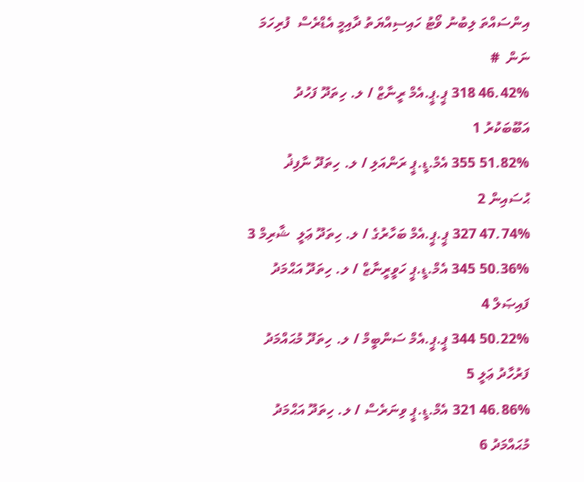އިންސައްތަ ލިބުނު ވޯޓު ހައިސިއްޔަތު ދާއިމީ އެޑްރެސް  ފުރިހަމަ ނަން  #
46.42% 318 ޕީ.ޕީ.އެމް ރީނާޒް / ލ. ހިތަދޫ ފަހުދު  އަބޫބަކުރު 1
51.82% 355 އެމް.ޑީ.ޕީ ރަންއަލި / ލ. ހިތަދޫ ނާފިޛު  ޙުސައިން 2
47.74% 327 ޕީ.ޕީ.އެމް ބަހާރުގެ / ލ. ހިތަދޫ ޢަލީ  ޝާރިމް 3
50.36% 345 އެމް.ޑީ.ޕީ ހަވީރީނާޒް / ލ. ހިތަދޫ އަޙްމަދު  ފައިޞަލް 4
50.22% 344 ޕީ.ޕީ.އެމް ސަންބީމް / ލ. ހިތަދޫ މުޙައްމަދު ފަރުހާދު ޢަލީ 5
46.86% 321 އެމް.ޑީ.ޕީ ވިނަރެސް / ލ. ހިތަދޫ އަޙްމަދު  މުޙައްމަދު 6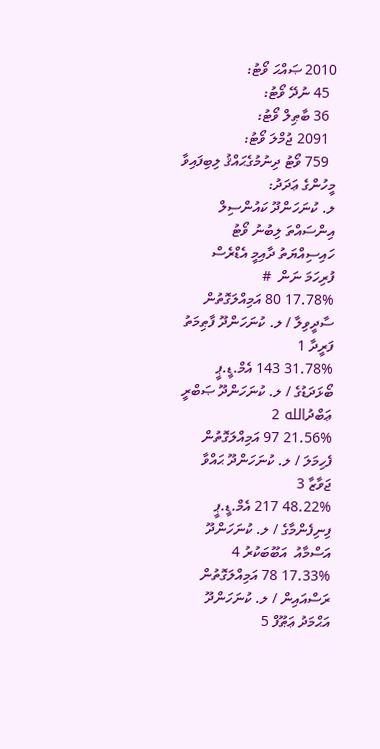2010 ޞައްޙަ ވޯޓު:
  45 ނުދޭ ވޯޓު:
  36 ބާޠިލް ވޯޓު:
  2091 ޖުމްލަ ވޯޓު:
  759 ވޯޓު ދިނުމުގެޙައްޤު ލިބިފައިވާ މީހުންގެ ޢަދަދު:
ލ. ކުނަހަންދޫ ކައުންސިލް
އިންސައްތަ ލިބުނު ވޯޓު ހައިސިއްޔަތު ދާއިމީ އެޑްރެސް  ފުރިހަމަ ނަން  #
17.78% 80 އަމިއްލަގޮތުން ސާދީވިލާ / ލ. ކުނަހަންދޫ ފާޠިމަތު  ފަރީދާ 1
31.78% 143 އެމް.ޑީ.ޕީ ބޯޅަދަޑުގެ / ލ. ކުނަހަންދޫ ޞަބްރީ  ޢަބްދުالله 2
21.56% 97 އަމިއްލަގޮތުން ފެހިމަލަ / ލ. ކުނަހަންދޫ ޙައްވާ  ޖަވާޒާ 3
48.22% 217 އެމް.ޑީ.ޕީ ފިނިފެންމާގެ / ލ. ކުނަހަންދޫ އަސްމާއު  އަބޫބަކުރު 4
17.33% 78 އަމިއްލަގޮތުން ރަސްއައިން / ލ. ކުނަހަންދޫ އަޙްމަދު ޢަޠޫފް 5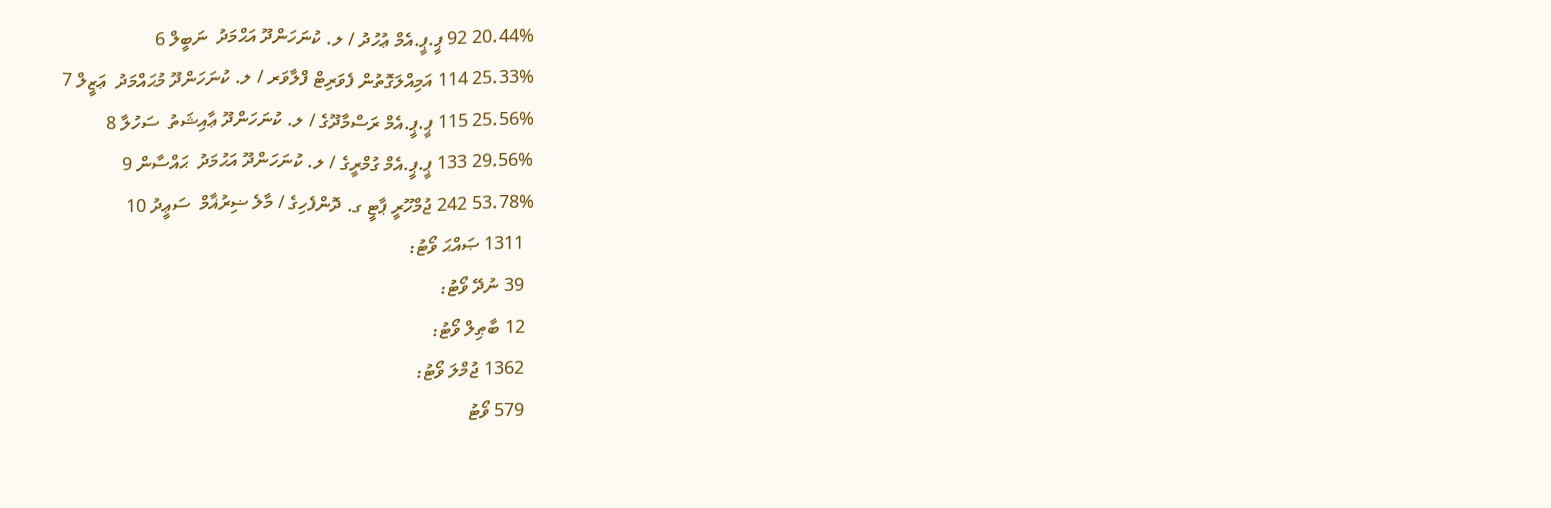20.44% 92 ޕީ.ޕީ.އެމް ޢުހުދު / ލ. ކުނަހަންދޫ އަޙްމަދު  ނަބީލް 6
25.33% 114 އަމިއްލަގޮތުން ފެވަރިޓް ފްލާވަރ / ލ. ކުނަހަންދޫ މުޙައްމަދު  ޢަޒީލް 7
25.56% 115 ޕީ.ޕީ.އެމް ރަސްމާދޫގެ / ލ. ކުނަހަންދޫ ޢާއިޝަތު  ސަހުލާ 8
29.56% 133 ޕީ.ޕީ.އެމް ގުމްރީގެ / ލ. ކުނަހަންދޫ އަޙުމަދު  ޙައްސާން 9
53.78% 242 ޖުމްހޫރީ ޕާޓީ ގ. ދޮންފެހިގެ / މާލެ ޟިރުޣާމް  ސަޢީދު 10
  1311 ޞައްޙަ ވޯޓު:
  39 ނުދޭ ވޯޓު:
  12 ބާޠިލް ވޯޓު:
  1362 ޖުމްލަ ވޯޓު:
  579 ވޯޓު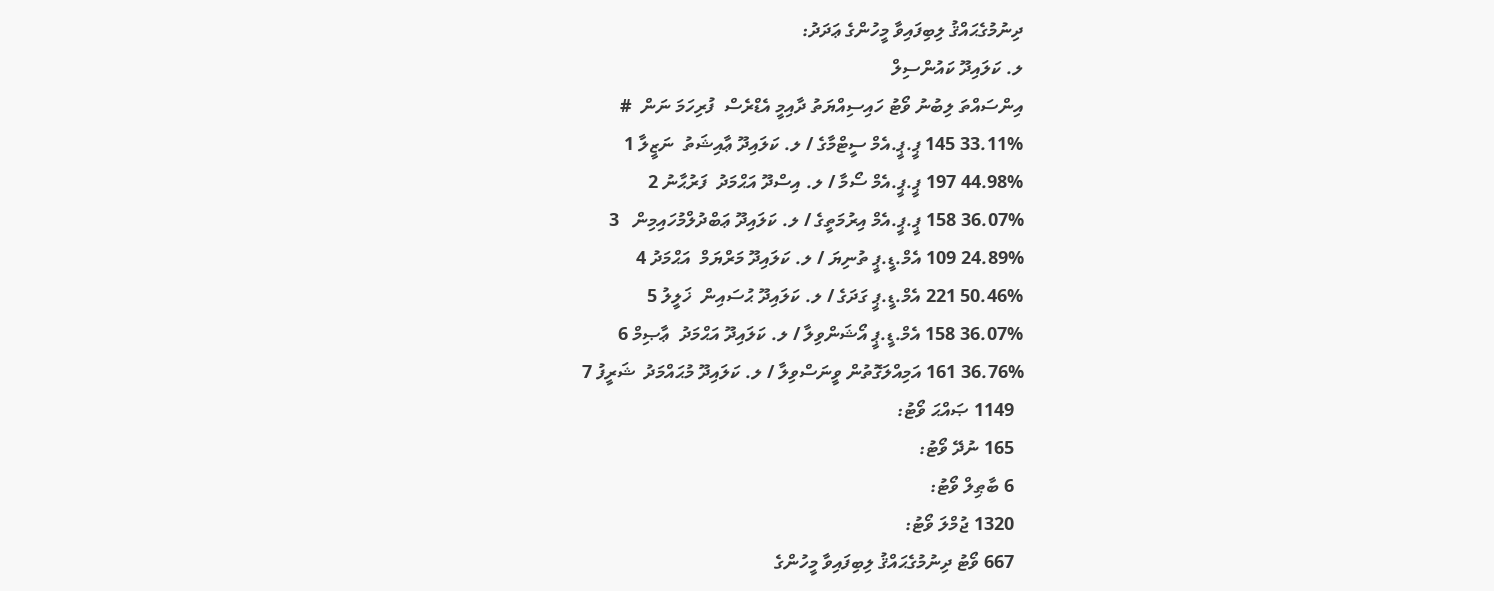ދިނުމުގެޙައްޤު ލިބިފައިވާ މީހުންގެ ޢަދަދު:
ލ. ކަލައިދޫ ކައުންސިލް
އިންސައްތަ ލިބުނު ވޯޓު ހައިސިއްޔަތު ދާއިމީ އެޑްރެސް  ފުރިހަމަ ނަން  #
33.11% 145 ޕީ.ޕީ.އެމް ސީޓްމާގެ / ލ. ކަލައިދޫ ޢާއިޝަތު  ނަޒީލާ 1
44.98% 197 ޕީ.ޕީ.އެމް ސޯމާ / ލ. އިސްދޫ އަޙްމަދު  ފަރުޙާނު 2
36.07% 158 ޕީ.ޕީ.އެމް އިރުމަތީގެ / ލ. ކަލައިދޫ ޢަބްދުލްމުހައިމިން   3
24.89% 109 އެމް.ޑީ.ޕީ ތުނިޔަ / ލ. ކަލައިދޫ މަރްޔަމް  އަޙްމަދު 4
50.46% 221 އެމް.ޑީ.ޕީ ގަދަގެ / ލ. ކަލައިދޫ ޙުސައިން  ޚަލީލު 5
36.07% 158 އެމް.ޑީ.ޕީ އޯޝަންވިލާ / ލ. ކަލައިދޫ އަޙްމަދު  ޢާޞިމް 6
36.76% 161 އަމިއްލަގޮތުން ވީނަސްވިލާ / ލ. ކަލައިދޫ މުޙައްމަދު  ޝަރީފު 7
  1149 ޞައްޙަ ވޯޓު:
  165 ނުދޭ ވޯޓު:
  6 ބާޠިލް ވޯޓު:
  1320 ޖުމްލަ ވޯޓު:
  667 ވޯޓު ދިނުމުގެޙައްޤު ލިބިފައިވާ މީހުންގެ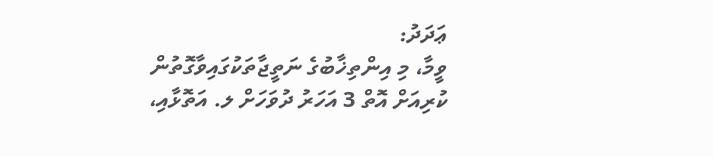ޢަދަދު:
ވީމާ، މި އިންތިޚާބުގެ ނަތީޖާތަކުގައިވާގޮތުން ކުރިއަށް އޮތް 3 އަހަރު ދުވަހަށް ލ. އަތޮޅާއި،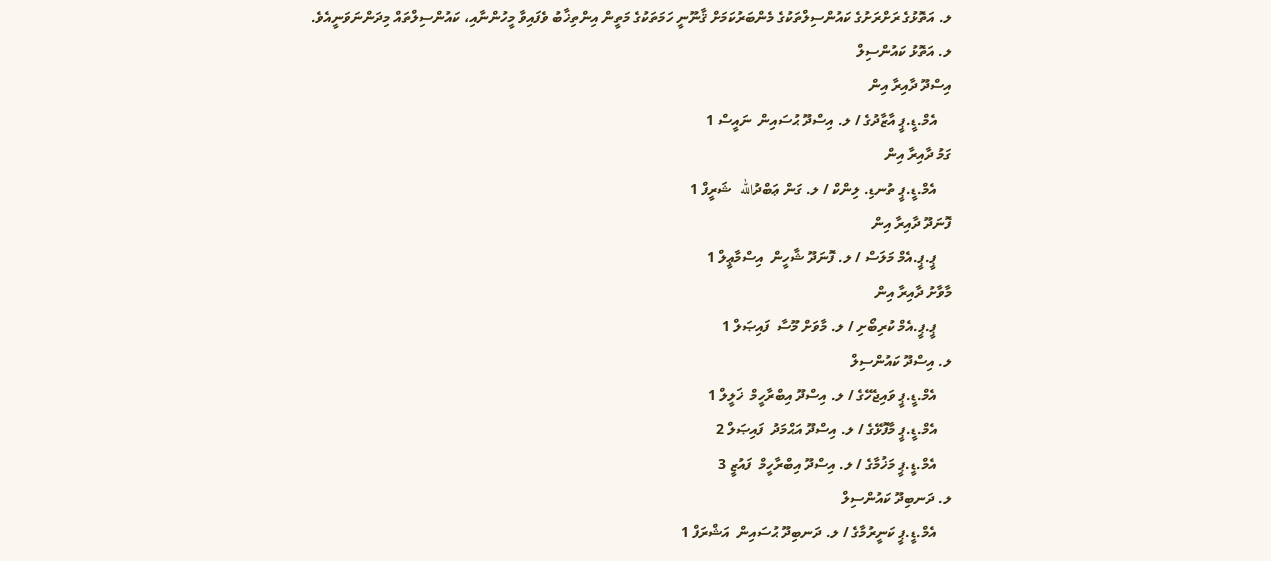ލ. އަތޮޅުގެ ރަށްރަށުގެ ކައުންސިލްތަކުގެ މެންބަރުކަމަށް ޤާނޫނީ ހަމަތަކުގެ މަތީން އިންތިޚާބު ވެފައިވާ މީހުންނާއި، ކައުންސިލްތައް މިދަންނަވަނީއެވެ.
ލ. އަތޮޅު ކައުންސިލް
އިސްދޫ ދާއިރާ އިން
    އެމް.ޑީ.ޕީ އާޒާދުގެ / ލ. އިސްދޫ ޙުސައިން  ނައީސް 1
ގަމު ދާއިރާ އިން
    އެމް.ޑީ.ޕީ ތުނޑި. ލިންކް / ލ. ގަން ޢަބްދުالله  ޝަރީފް 1
ފޮނަދޫ ދާއިރާ އިން
    ޕީ.ޕީ.އެމް މަލަސް / ލ. ފޮނަދޫ ޝާހީން  އިސްމާޢީލް 1
މާވާށު ދާއިރާ އިން
    ޕީ.ޕީ.އެމް ކުރިބޯށި / ލ. މާވަށް މޫސާ  ފައިޞަލް 1
ލ. އިސްދޫ ކައުންސިލް
    އެމް.ޑީ.ޕީ ވައިޖެހޭގެ / ލ. އިސްދޫ އިބްރާހީމް  ޚަލީލް 1
    އެމް.ޑީ.ޕީ މާފޮޅޭގެ / ލ. އިސްދޫ އަޙްމަދު  ފައިޞަލް 2
    އެމް.ޑީ.ޕީ މަޚުމާގެ / ލ. އިސްދޫ އިބްރާހީމް  ފައުޒީ 3
ލ. ދަނބިދޫ ކައުންސިލް
    އެމް.ޑީ.ޕީ ކަނީރުމާގެ / ލ. ދަނބިދޫ ޙުސައިން  އަޝްރަފް 1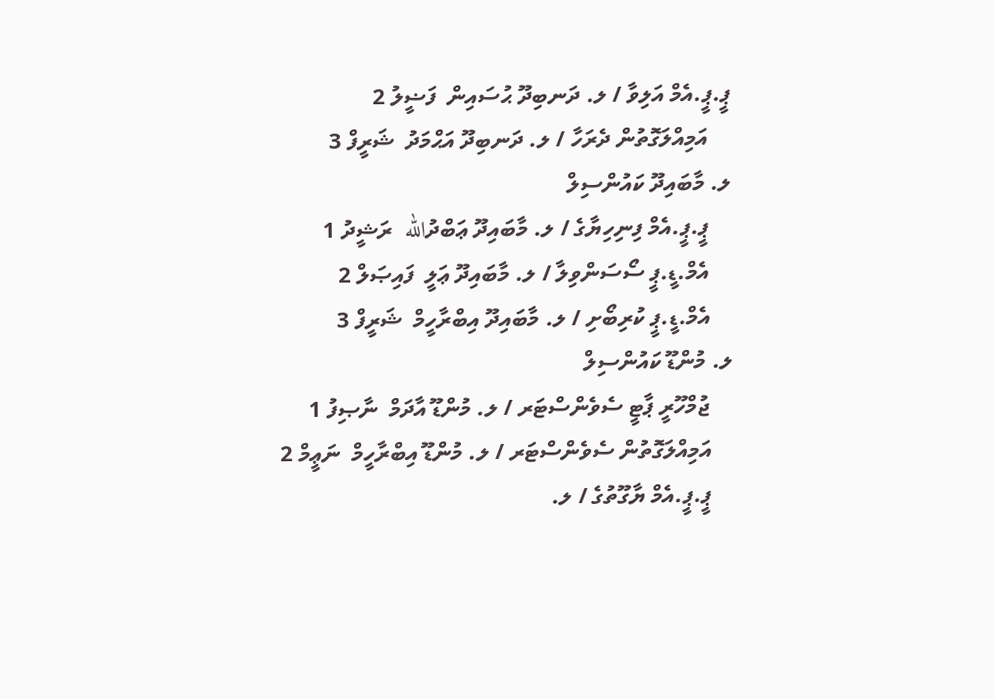ޕީ.ޕީ.އެމް އަލިވާ / ލ. ދަނބިދޫ ޙުސައިން  ފަޟީލު 2
    އަމިއްލަގޮތުން ދެރަހާ / ލ. ދަނބިދޫ އަޙްމަދު  ޝަރީފް 3
ލ. މާބައިދޫ ކައުންސިލް
    ޕީ.ޕީ.އެމް ފިނިހިޔާގެ / ލ. މާބައިދޫ ޢަބްދުالله  ރަޝީދު 1
    އެމް.ޑީ.ޕީ ސޯސަންވިލާ / ލ. މާބައިދޫ ޢަލީ  ފައިޞަލް 2
    އެމް.ޑީ.ޕީ ކުރިބޯށި / ލ. މާބައިދޫ އިބްރާހީމް  ޝަރީފް 3
ލ. މުންޑޫ ކައުންސިލް
    ޖުމްހޫރީ ޕާޓީ ސެވެންސްޓަރ / ލ. މުންޑޫ އާދަމް  ނާޞިފު 1
    އަމިއްލަގޮތުން ސެވެންސްޓަރ / ލ. މުންޑޫ އިބްރާހީމް  ނަޢީމް 2
    ޕީ.ޕީ.އެމް ޔާގޫތުގެ / ލ.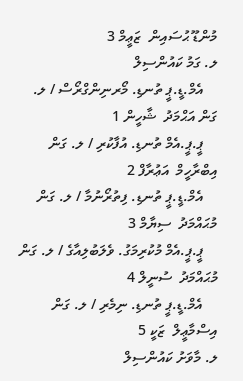މުންޑޫ ޙުސައިން  ޒަޢީމް 3
ލ. ގަމު ކައުންސިލް
    އެމް.ޑީ.ޕީ ތުނޑި. މޯރނިންގްރޯސް / ލ. ގަން އަޙްމަދު  ޝާހީން 1
    ޕީ.ޕީ.އެމް ތުނޑި. އުފާކުރި / ލ. ގަން އިބްރާހީމް  އަޢުރާފް 2
    އެމް.ޑީ.ޕީ ތުނޑި. ފިތުރޯނުމާ / ލ. ގަން މުޙައްމަދު  ސިޔާމް 3
    ޕީ.ޕީ.އެމް މުކުރިމަގު. ވެލަބުލިއާގެ / ލ. ގަން މުޙައްމަދު  ސުނީލް 4
    އެމް.ޑީ.ޕީ ތުނޑި. ނިމެރި / ލ. ގަން އިސްމާޢީލް  ޒަކީ 5
ލ. މާވަށު ކައުންސިލް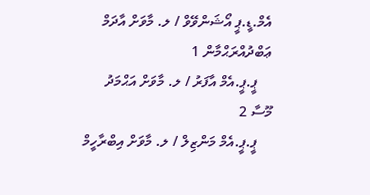އެމް.ޑީ.ޕީ އޯޝަންވޭވް / ލ. މާވަށް އާދަމް  ޢަބްދުއްރަޙްމާން 1
    ޕީ.ޕީ.އެމް އާފަރު / ލ. މާވަށް އަޙްމަދު  މޫސާ 2
    ޕީ.ޕީ.އެމް މަންޒިލް / ލ. މާވަށް އިބްރާހީމް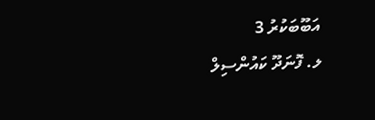އަބޫބަކުރު 3
ލ. ފޮނަދޫ ކައުންސިލް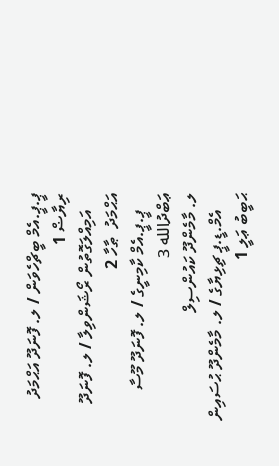ޕީ.ޕީ.އެމް ބީޗްހެވަން / ލ. ފޮނަދޫ އަޙްމަދު  ރިޔާޟް 1
    އަމިއްލަގޮތުން ރޯޝަންވިލާ / ލ. ފޮނަދޫ އަޙްމަދު  ޠާހާ 2
    ޕީ.ޕީ.އެމް ކާމިނީގެ / ލ. ފޮނަދޫ މޫސާ  ޢަބްދުالله 3
ލ. މާމެންދޫ ކައުންސިލް
    އެމް.ޑީ.ޕީ ޗިޅިޔާގެ / ލ. މާމެންދޫ ޙުސައިން ޙަބީބު ޢަލީ 1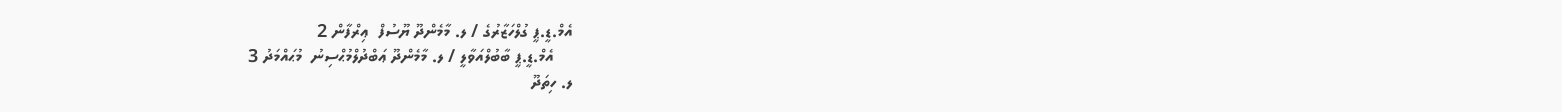އެމް.ޑީ.ޕީ ގުލްހަޒާރުގެ / ލ. މާމެންދޫ ޔޫސުފް  ޢިރްފާން 2
    އެމް.ޑީ.ޕީ ބާބުލްއަވާލީ / ލ. މާމެންދޫ ޢަބްދުލްމުޙްސިނު  މުޙައްމަދު 3
ލ. ހިތަދޫ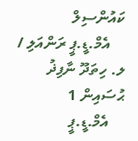ކައުންސިލް
    އެމް.ޑީ.ޕީ ރަންއަލި / ލ. ހިތަދޫ ނާފިޛު  ޙުސައިން 1
    އެމް.ޑީ.ޕީ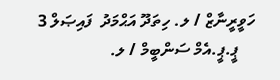ހަވީރީނާޒް / ލ. ހިތަދޫ އަޙްމަދު  ފައިޞަލް 3
    ޕީ.ޕީ.އެމް ސަންބީމް / ލ.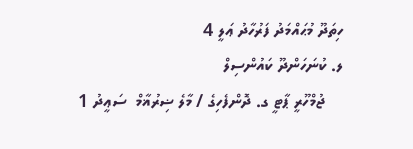ހިތަދޫ މުޙައްމަދު ފަރުހާދު ޢަލީ 4
ލ. ކުނަހަންދޫ ކައުންސިލް
    ޖުމްހޫރީ ޕާޓީ ގ. ދޮންފެހިގެ / މާލެ ޟިރުޣާމް  ސަޢީދު 1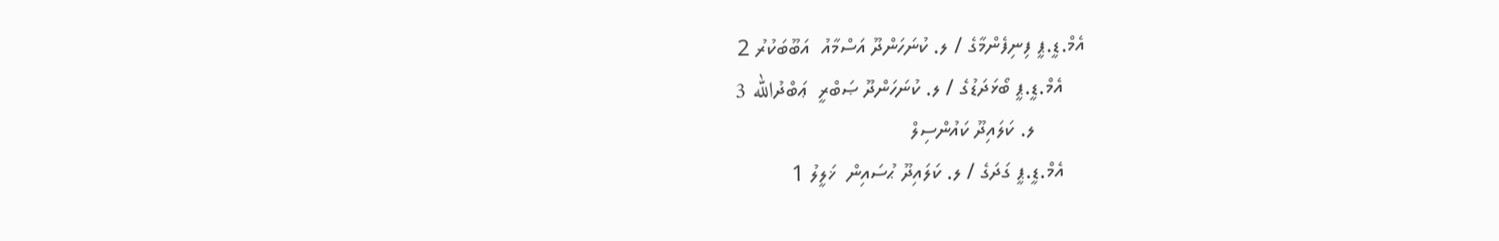އެމް.ޑީ.ޕީ ފިނިފެންމާގެ / ލ. ކުނަހަންދޫ އަސްމާއު  އަބޫބަކުރު 2
    އެމް.ޑީ.ޕީ ބޯޅަދަޑުގެ / ލ. ކުނަހަންދޫ ޞަބްރީ  ޢަބްދުالله 3
         ލ. ކަލައިދޫ ކައުންސިލް
    އެމް.ޑީ.ޕީ ގަދަގެ / ލ. ކަލައިދޫ ޙުސައިން  ޚަލީލު 1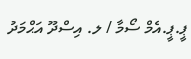ޕީ.ޕީ.އެމް ސޯމާ / ލ. އިސްދޫ އަޙްމަދު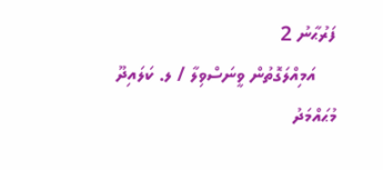ފަރުޙާނު 2
    އަމިއްލަގޮތުން ވީނަސްވިލާ / ލ. ކަލައިދޫ މުޙައްމަދު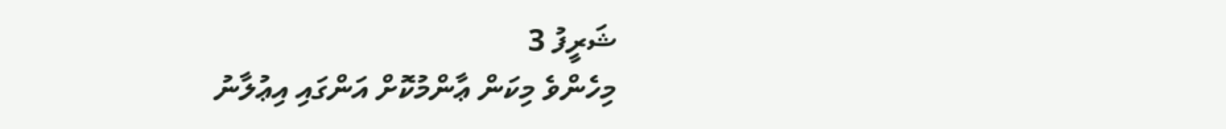ޝަރީފު 3
މިހެންވެ މިކަން ޢާންމުކޮށް އަންގައި އިޢުލާނު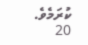ކުރަމެވެ.
20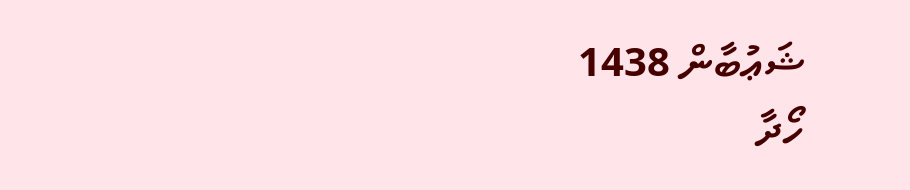ޝަޢުބާން 1438
ހޯދާ